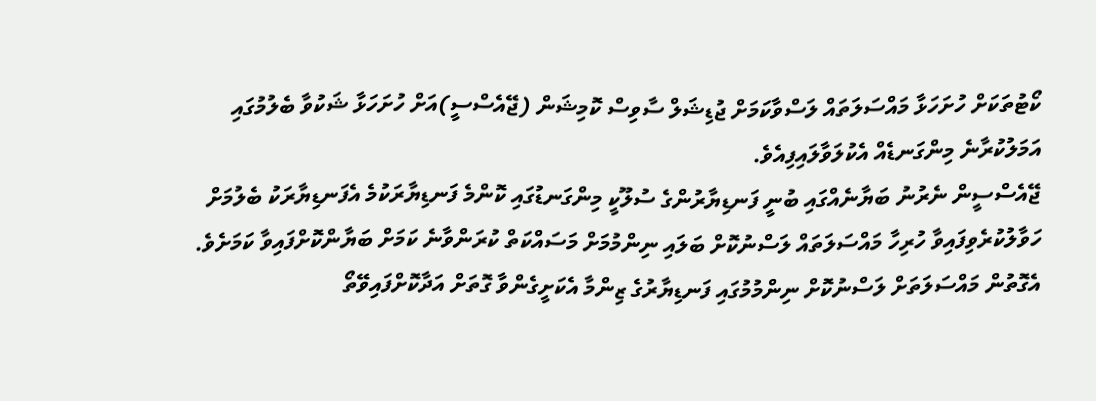ކޯޓުތަކަށް ހުށަހަޅާ މައްސަލަތައް ލަސްވާކަމަށް ޖުޑިޝަލް ސާވިސް ކޮމިޝަން (ޖޭއެސްސީ)އަށް ހުށަހަޅާ ޝަކުވާ ބެލުމުގައި އަމަލުކުރާނެ މިންގަނޑެއް އެކުލަވާލައިފިއެވެ.
ޖޭއެސްސީން ނެރުނު ބަޔާނެއްގައި ބުނީ ފަނޑިޔާރުންގެ ސުލޫކީ މިންގަނޑުގައި ކޮންމެ ފަނޑިޔާރަކުމެ އެފަނޑިޔާރަކު ބެލުމަށް ހަވާލުކުރެވިފައިވާ ހުރިހާ މައްސަލަތައް ލަސްނުކޮށް ބަލައި ނިންމުމަށް މަސައްކަތް ކުރަންވާނެ ކަމަށް ބަޔާންކޮށްފައިވާ ކަމަށެވެ.
އެގޮތުން މައްސަލަތަށް ލަސްނުކޮށް ނިންމުމުގައި ފަނޑިޔާރުގެ ޒިންމާ އެކަށީގެންވާ ގޮތަށް އަދާކޮށްފައިވޭތޯ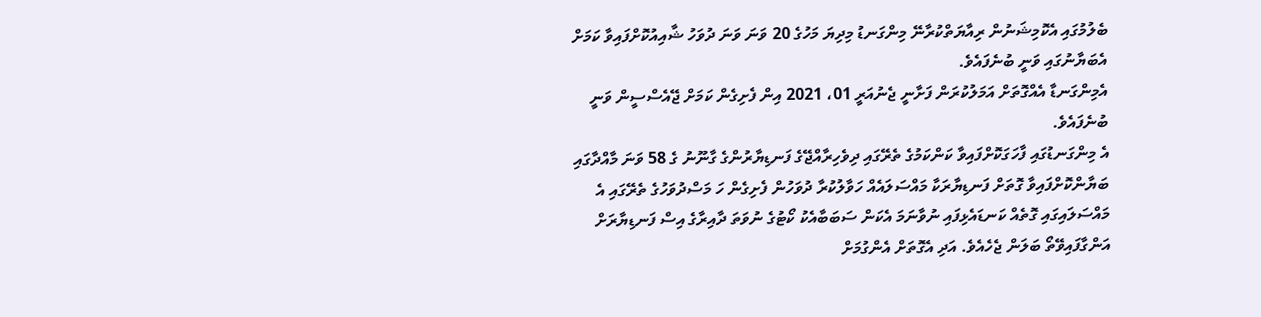ބެލުމުގައި އެކޮމިޝަނުން ރިއާޔަތްކުރާނޭ މިންގަނޑު މިދިޔަ މަހުގެ 20 ވަނަ ވަނަ ދުވަހު ޝާއިއުކޮށްފައިވާ ކަމަށް އެބަޔާނުގައި ވަނީ ބުނެފައެވެ.
އެމިންގަނޑާ އެއްގޮތަށް އަމަލުކުރަން ފަށާނީ ޖެނުއަރީ 01، 2021 އިން ފެށިގެން ކަމަށް ޖޭއެސްސީން ވަނީ ބުނެފައެވެ.
އެ މިންގަނޑުގައި ފާހަގަކޮށްފައިވާ ކަންކަމުގެ ތެރޭގައި ދިވެހިރާއްޖޭގެ ފަނޑިޔާރުންގެ ގާނޫނު ގެ 58 ވަނަ މާއްދާގައި ބަޔާންކޮށްފައިވާ ގޮތަށް ފަނޑިޔާރަކާ މައްސަލައެއް ހަވާލުކުރާ ދުވަހުން ފެށިގެން ހަ މަސްދުވަހުގެ ތެރޭގައި އެ މައްސަލައިގައި ގޮތެއް ކަނޑައެޅިފައި ނުވާނަމަ އެކަން ސަބަބާއެކު ކޯޓުގެ ނުވަތަ ދާއިރާގެ އިސް ފަނޑިޔާރަށް އަންގާފައިވޭތޯ ބަލަން ޖެހެއެވެ. އަދި އެގޮތަށް އެންގުމަށް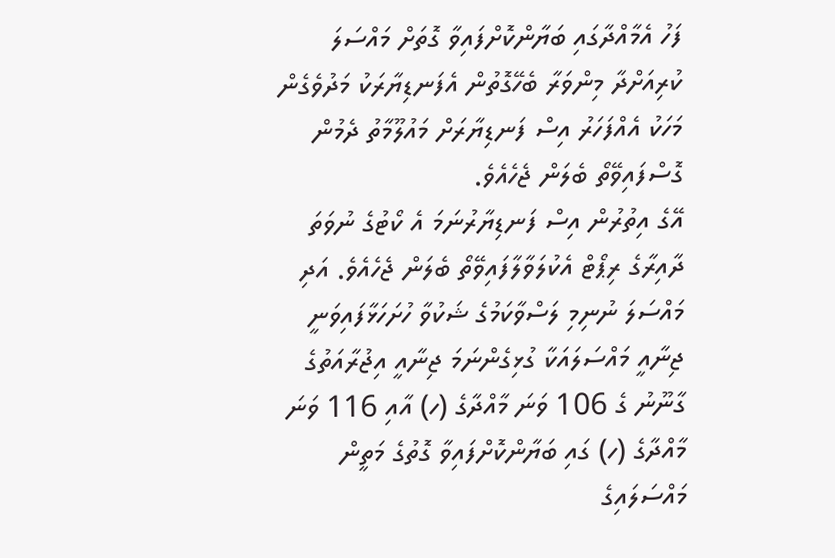ފަހު އެމާއްދާގައި ބަޔާންކޮށްފައިވާ ގޮތަށް މައްސަލަ ކުރިއަށްދާ މިންވަރާ ބެހޭގޮތުން އެފަނޑިޔާރަކު މަދުވެގެން މަހަކު އެއްފަހަރު އިސް ފަނޑިޔާރަށް މައުލޫމާތު ދެމުން ގޮސްފައިވޭތޯ ބެލަން ޖެހެއެވެ.
އޭގެ އިތުރުން އިސް ފަނޑިޔާރުނަމަ އެ ކޯޓުގެ ނުވަތަ ދާއިރާގެ ރިޕޯޓް އެކުލަވާލާފައިވޭތޯ ބެލަން ޖެހެއެވެ. އަދި މައްސަލަ ނުނިމި ލަސްވާކަމުގެ ޝަކުވާ ހުށަހަޅާފައިވަނީ ޖިނާއީ މައްސަލައަކާ ގުޅިގެންނަމަ ޖިނާއީ އިޖުރާއަތުގެ ގާނޫނު ގެ 106 ވަނަ މާއްދާގެ (ހ) އާއި 116 ވަނަ މާއްދާގެ (ހ) ގައި ބަޔާންކޮށްފައިވާ ގޮތުގެ މަތީން މައްސަލައިގެ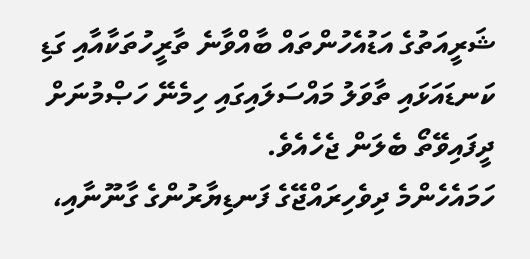ޝަރީއަތުގެ އަޑުއެހުންތައް ބާއްވާނެ ތާރީހުތަކާއާއި ގަޑި ކަނޑައަޅައި ތާވަލު މައްސަލައިގައި ހިމެނޭ ހަޞްމުނަށް ދީފައިވޭތޯ ބެލަން ޖެހެއެވެ.
ހަމައެހެންމެ ދިވެހިރައްޖޭގެ ފަނޑިޔާރުންގެ ގާނޫނާއި،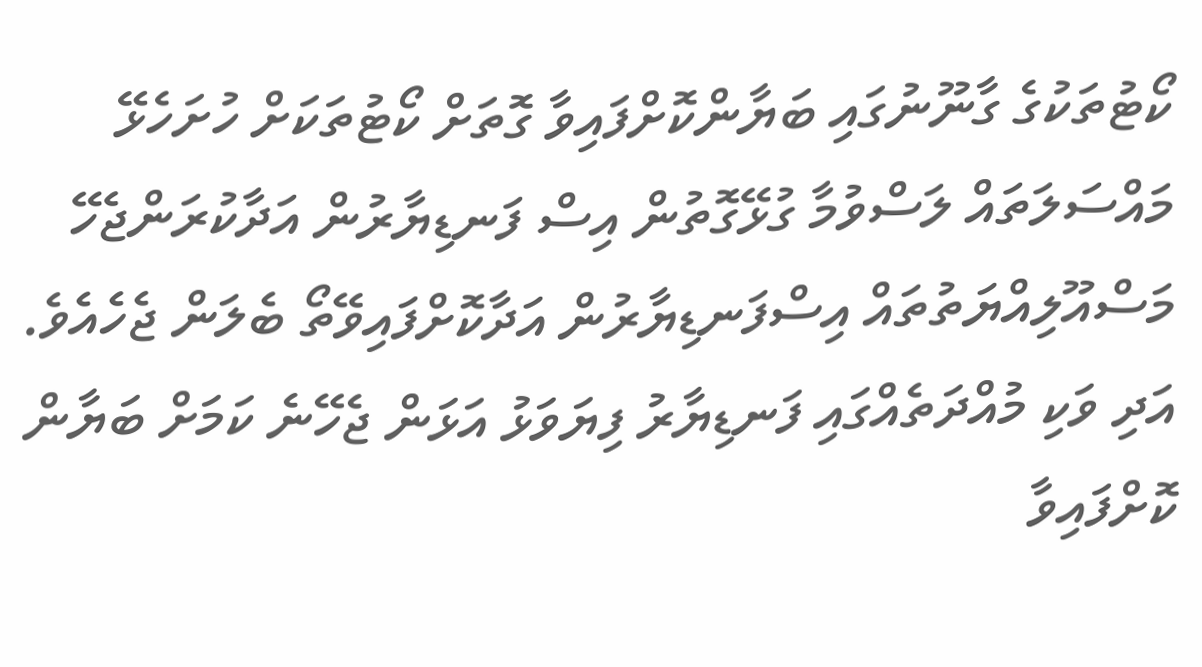ކޯޓުތަކުގެ ގާނޫނުގައި ބަޔާންކޮށްފައިވާ ގޮތަށް ކޯޓުތަކަށް ހުށަހެޅޭ މައްސަލަތައް ލަސްވުމާ ގުޅޭގޮތުން އިސް ފަނޑިޔާރުން އަދާކުރަންޖެހޭ މަސްއޫލިއްޔަތުތައް އިސްފަނޑިޔާރުން އަދާކޮށްފައިވޭތޯ ބެލަން ޖެހެއެވެ. އަދި ވަކި މުއްދަތެއްގައި ފަނޑިޔާރު ފިޔަވަޅު އަޅަން ޖެހޭނެ ކަމަށް ބަޔާން ކޮށްފައިވާ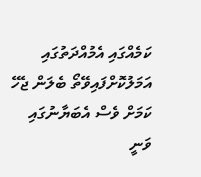ކަމެއްގައި އެމުއްދަތުގައި އަމަލުކޮށްފައިވޭތޯ ބެލަން ޖެހޭ ކަމަށް ވެސް އެބަޔާނުގައި ވަނީ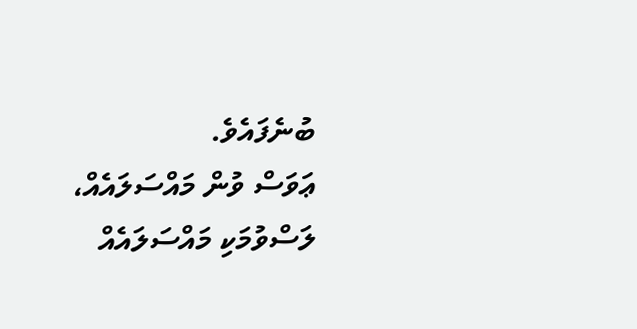ބުނެފައެވެ.
ޢަވަސް ވުން މައްސަލައެއް، ލަސްވުމަކި މައްސަލައެއް